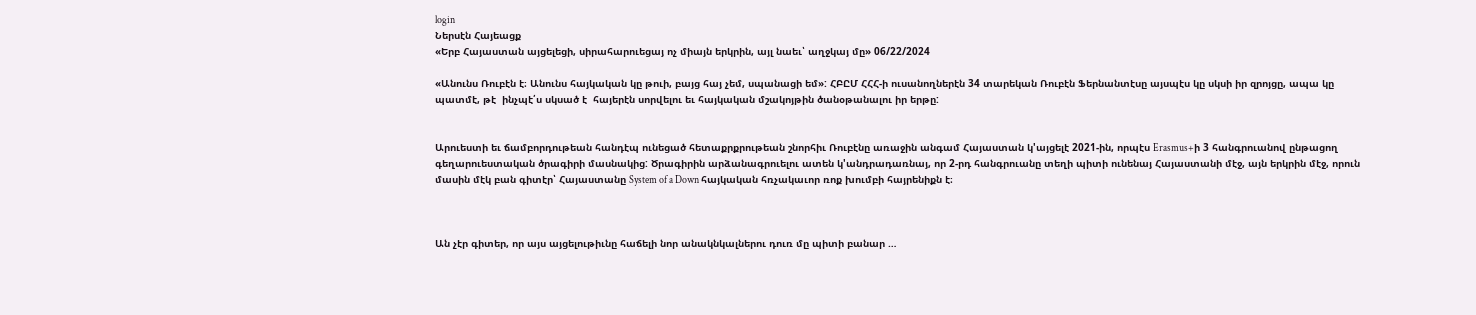login
Ներսէն Հայեացք
«Երբ Հայաստան այցելեցի, սիրահարուեցայ ոչ միայն երկրին, այլ նաեւ՝ աղջկայ մը» 06/22/2024

«Անունս Ռուբէն է։ Անունս հայկական կը թուի, բայց հայ չեմ, սպանացի եմ»: ՀԲԸՄ ՀՀՀ-ի ուսանողներէն 34 տարեկան Ռուբէն Ֆերնանտէսը այսպէս կը սկսի իր զրոյցը, ապա կը պատմէ, թէ  ինչպէ՛ս սկսած է  հայերէն սորվելու եւ հայկական մշակոյթին ծանօթանալու իր երթը:


Արուեստի եւ ճամբորդութեան հանդէպ ունեցած հետաքրքրութեան շնորհիւ Ռուբէնը առաջին անգամ Հայաստան կ'այցելէ 2021-ին, որպէս Erasmus+ի 3 հանգրուանով ընթացող գեղարուեստական ծրագիրի մասնակից: Ծրագիրին արձանագրուելու ատեն կ'անդրադառնայ, որ 2-րդ հանգրուանը տեղի պիտի ունենայ Հայաստանի մէջ, այն երկրին մէջ, որուն մասին մէկ բան գիտէր՝ Հայաստանը System of a Down հայկական հռչակաւոր ռոք խումբի հայրենիքն է։



Ան չէր գիտեր, որ այս այցելութիւնը հաճելի նոր անակնկալներու դուռ մը պիտի բանար …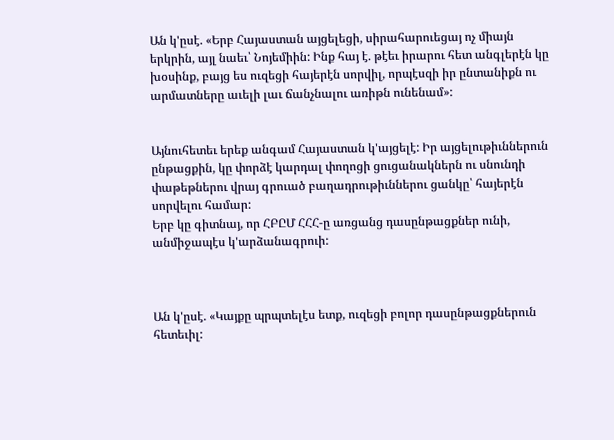Ան կ'ըսէ. «Երբ Հայաստան այցելեցի, սիրահարուեցայ ոչ միայն երկրին, այլ նաեւ՝ Նոյեմիին: Ինք հայ է. թէեւ իրարու հետ անգլերէն կը խօսինք, բայց ես ուզեցի հայերէն սորվիլ, որպէսզի իր ընտանիքն ու արմատները աւելի լաւ ճանչնալու առիթն ունենամ»:


Այնուհետեւ երեք անգամ Հայաստան կ'այցելէ: Իր այցելութիւններուն ընթացքին, կը փորձէ կարդալ փողոցի ցուցանակներն ու սնունդի փաթեթներու վրայ գրուած բաղադրութիւններու ցանկը՝ հայերէն սորվելու համար:
Երբ կը գիտնայ, որ ՀԲԸՄ ՀՀՀ-ը առցանց դասընթացքներ ունի, անմիջապէս կ'արձանագրուի:



Ան կ'ըսէ. «Կայքը պրպտելէս ետք, ուզեցի բոլոր դասընթացքներուն հետեւիլ: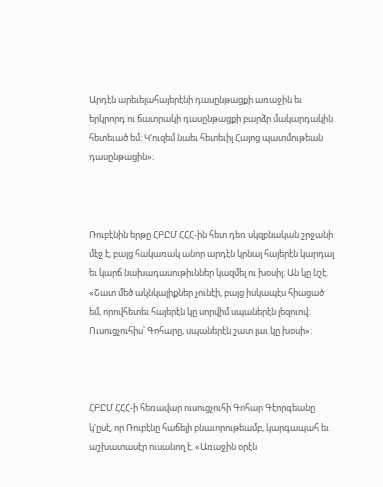Արդէն արեւելահայերէնի դասընթացքի առաջին եւ երկրորդ ու ճատրակի դասընթացքի բարձր մակարդակին  հետեւած եմ: Կ'ուզեմ նաեւ հետեւիլ Հայոց պատմութեան դասընթացին»։



Ռուբէնին երթը ՀԲԸՄ ՀՀՀ-ին հետ դեռ սկզբնական շրջանի մէջ է, բայց հակառակ անոր արդէն կրնայ հայերէն կարդալ եւ կարճ նախադասութիւններ կազմել ու խօսիլ: Ան կը նշէ. «Շատ մեծ ակնկալիքներ չունէի, բայց իսկապէս հիացած եմ, որովհետեւ հայերէն կը սորվիմ սպաներէն լեզուով: Ուսուցչուհիս՝ Գոհարը, սպաներէն շատ լաւ կը խօսի»:



ՀԲԸՄ ՀՀՀ-ի հեռավար ուսուցչուհի Գոհար Գէորգեանը կ'ըսէ, որ Ռուբէնը հաճելի բնաւորութեամբ, կարգապահ եւ աշխատասէր ուսանող է. «Առաջին օրէն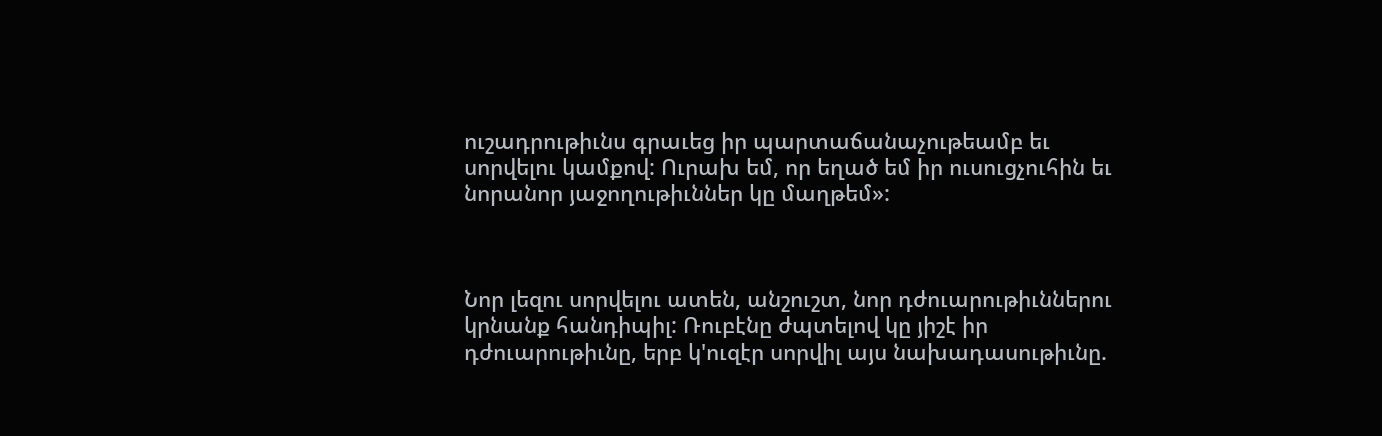ուշադրութիւնս գրաւեց իր պարտաճանաչութեամբ եւ սորվելու կամքով: Ուրախ եմ, որ եղած եմ իր ուսուցչուհին եւ նորանոր յաջողութիւններ կը մաղթեմ»:



Նոր լեզու սորվելու ատեն, անշուշտ, նոր դժուարութիւններու կրնանք հանդիպիլ: Ռուբէնը ժպտելով կը յիշէ իր դժուարութիւնը, երբ կ'ուզէր սորվիլ այս նախադասութիւնը.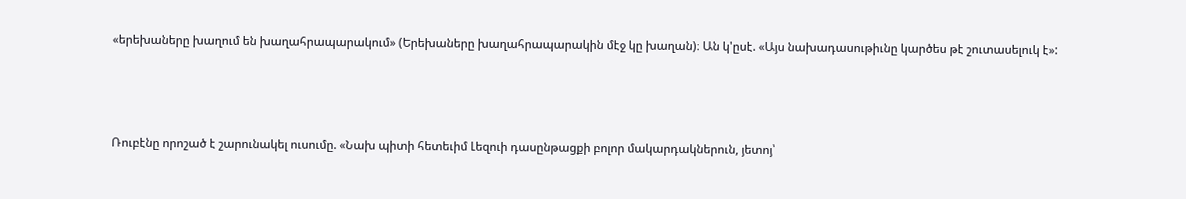«երեխաները խաղում են խաղահրապարակում» (Երեխաները խաղահրապարակին մէջ կը խաղան)։ Ան կ'ըսէ. «Այս նախադասութիւնը կարծես թէ շուտասելուկ է»:



Ռուբէնը որոշած է շարունակել ուսումը. «Նախ պիտի հետեւիմ Լեզուի դասընթացքի բոլոր մակարդակներուն, յետոյ՝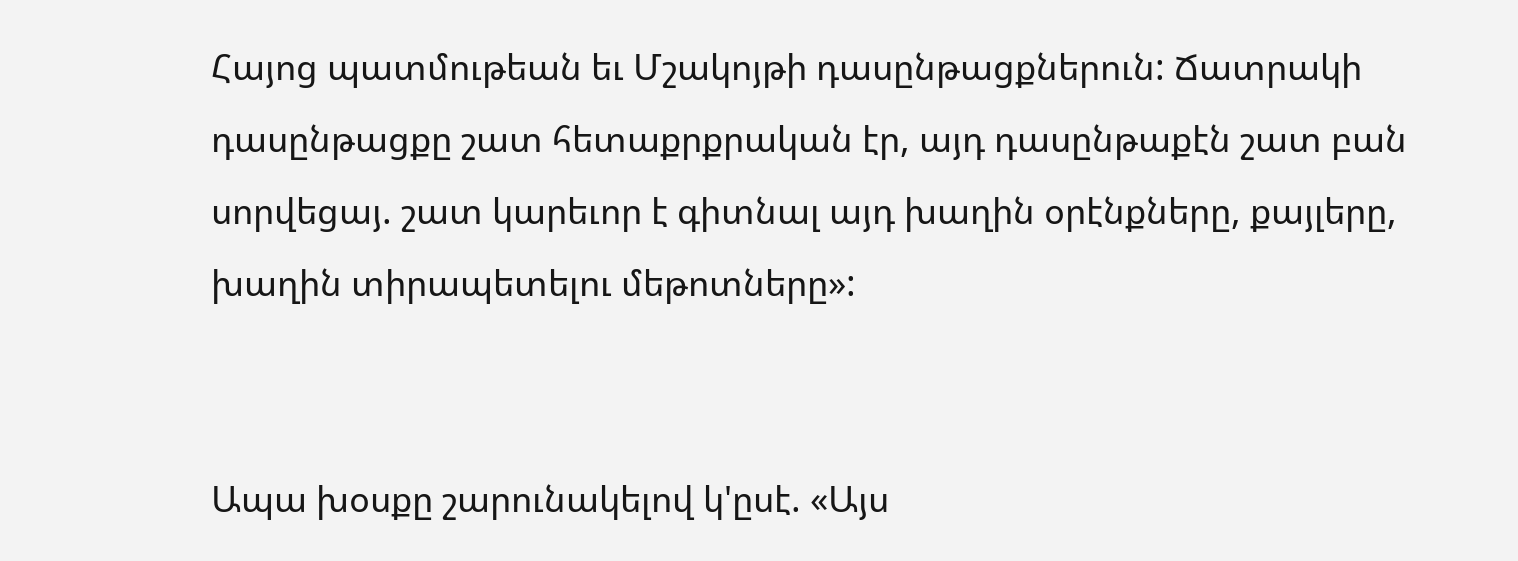Հայոց պատմութեան եւ Մշակոյթի դասընթացքներուն: Ճատրակի դասընթացքը շատ հետաքրքրական էր, այդ դասընթաքէն շատ բան սորվեցայ. շատ կարեւոր է գիտնալ այդ խաղին օրէնքները, քայլերը, խաղին տիրապետելու մեթոտները»:


Ապա խօսքը շարունակելով կ'ըսէ. «Այս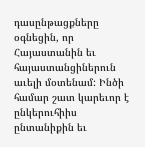դասընթացքները օգնեցին, որ Հայաստանին եւ հայաստանցիներուն աւելի մօտենամ: Ինծի համար շատ կարեւոր է ընկերուհիիս ընտանիքին եւ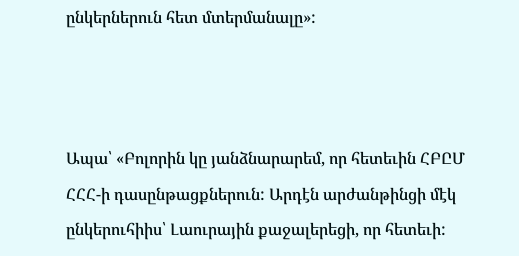ընկերներուն հետ մտերմանալը»:



Ապա՝ «Բոլորին կը յանձնարարեմ, որ հետեւին ՀԲԸՄ ՀՀՀ-ի դասընթացքներուն: Արդէն արժանթինցի մէկ ընկերուհիիս՝ Լաուրային քաջալերեցի, որ հետեւի: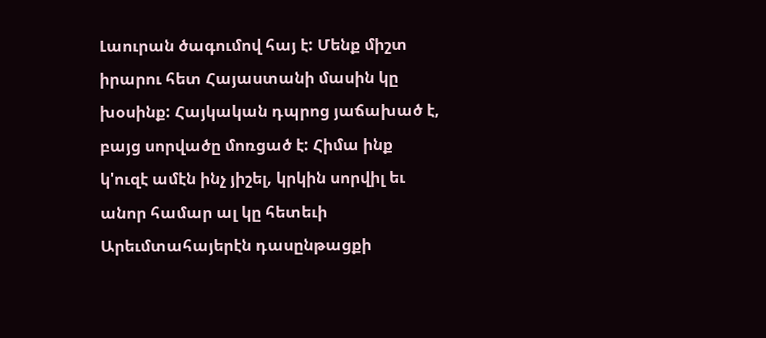Լաուրան ծագումով հայ է: Մենք միշտ իրարու հետ Հայաստանի մասին կը խօսինք: Հայկական դպրոց յաճախած է, բայց սորվածը մոռցած է: Հիմա ինք կ'ուզէ ամէն ինչ յիշել, կրկին սորվիլ եւ անոր համար ալ կը հետեւի Արեւմտահայերէն դասընթացքի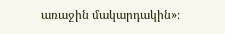առաջին մակարդակին»։